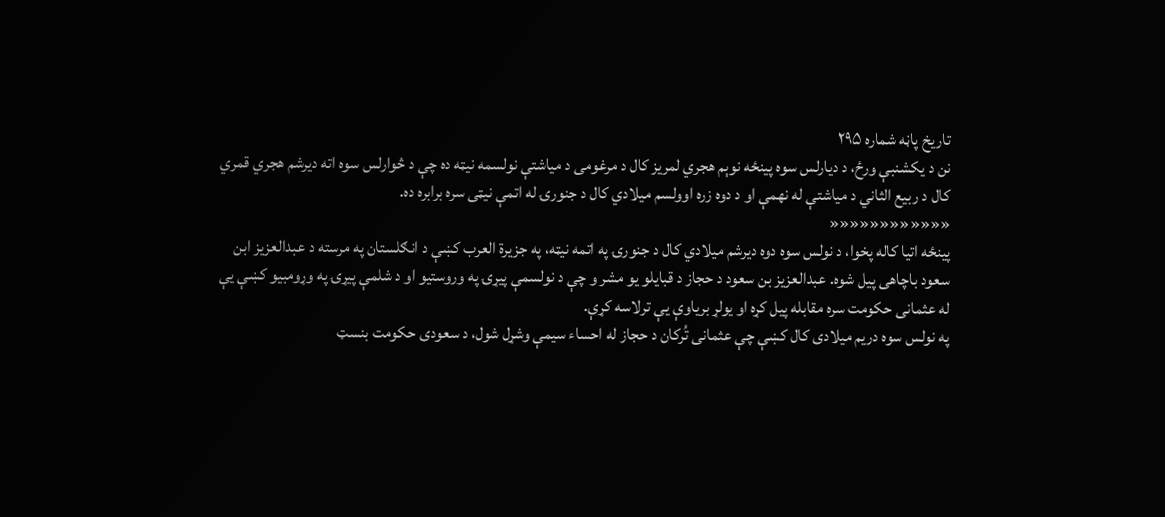تاریخ پاڼه شماره ۲۹۵
نن د یکشنبې ورځ، د دیارلس سوه پینځه نوېم هجري لمریز کال د مرغومی د میاشتې نولسمه نیټه ده چې د څوارلس سوه اته دیرشم هجري قمري کال د ربیع الثاني د میاشتې له نهمې او د دوه زره اوولسم میلادي کال د جنورۍ له اتمې نیټی سره برابره ده.
««««««««««««
پینځه اتیا کاله پخوا، د نولس سوه دوه دیرشم میلادي کال د جنورۍ په اتمه نیټه، په جزیرة العرب کښې د انګلستان په مرسته د عبدالعزیز ابن سعود باچاهی پیل شوه. عبدالعزیز بن سعود د حجاز د قبایلو یو مشر و چې د نولسمې پیړۍ په وروستیو او د شلمې پیړۍ په وړومبیو کښې یې له عثمانی حکومت سره مقابله پیل کړه او یولړ بریاوې یې ترلاسه کړې.
په نولس سوه دریم میلادی کال کښې چې عثمانی تُرکان د حجاز له احساء سیمې وشړل شول، د سعودی حکومت بنسټ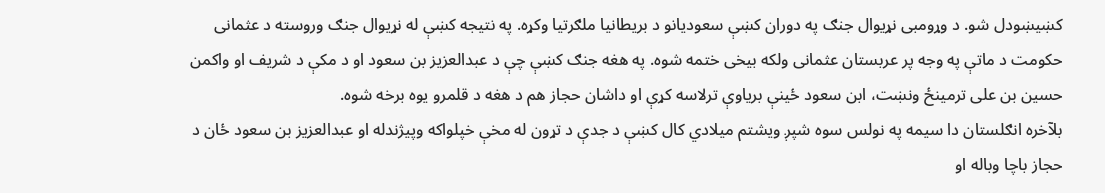کښیښودل شو. د وړومبی نړیوال جنګ په دوران کښې سعودیانو د بریطانیا ملګرتیا وکړه. په نتیجه کښې له نړیوال جنګ وروسته د عثمانی حکومت د ماتې په وجه پر عربستان عثمانی ولکه بیخی ختمه شوه. په هغه جنګ کښې چې د عبدالعزیز بن سعود او د مکې د شریف او واکمن حسین بن علی ترمینځ ونښت، ابن سعود ځینې بریاوې ترلاسه کړې او داشان حجاز هم د هغه د قلمرو یوه برخه شوه.
بلآخره انګلستان دا سیمه په نولس سوه شپږ ویشتم میلادي کال کښې د جدې د تړون له مخې خپلواکه وپیژندله او عبدالعزیز بن سعود ځان د حجاز باچا وباله او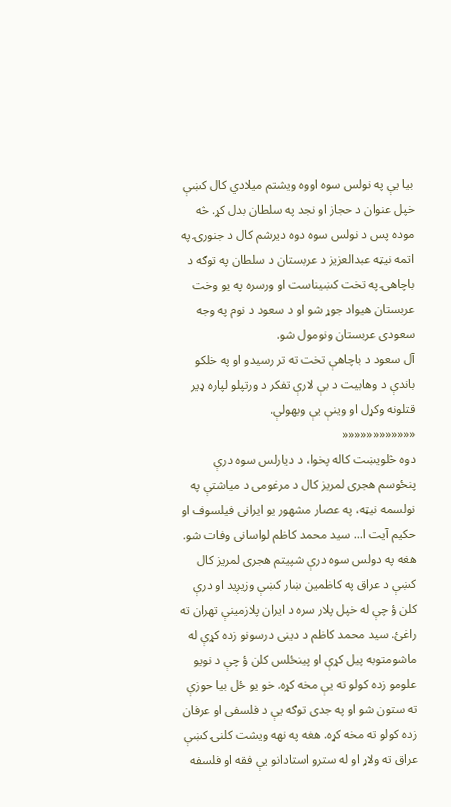بیا یې په نولس سوه اووه ویشتم میلادي کال کښې خپل عنوان د حجاز او نجد په سلطان بدل کړ. څه موده پس د نولس سوه دوه دیرشم کال د جنورۍ په اتمه نیټه عبدالعزیز د عربستان د سلطان په توګه د باچاهۍ په تخت کښیناست او ورسره په یو وخت عربستان هیواد جوړ شو او د سعود د نوم په وجه سعودی عربستان ونومول شو.
آل سعود د باچاهې تخت ته تر رسیدو او په خلکو باندې د وهابیت د بې لارې تفکر د ورتپلو لپاره ډیر قتلونه وکړل او وینې یې وبهولې.
««««««««««««
دوه څلویښت کاله پخوا، د دیارلس سوه درې پنځوسم هجری لمریز کال د مرغومی د میاشتې په نولسمه نیټه، په عصار مشهور یو ایرانی فیلسوف او حکیم آیت ا... سید محمد کاظم لواسانی وفات شو. هغه په دولس سوه درې شپیتم هجری لمریز کال کښې د عراق په کاظمین ښار کښې وزیږید او درې کلن ؤ چې له خپل پلار سره د ایران پلازمینې تهران ته راغئ. سید محمد کاظم د دینی درسونو زده کړې له ماشومتوبه پیل کړې او پینځلس کلن ؤ چې د نویو علومو زده کولو ته یې مخه کړه. خو یو ځل بیا حوزې ته ستون شو او په جدی توګه یې د فلسفی او عرفان زده کولو ته مخه کړه. هغه په نهه ویشت کلنۍ کښې عراق ته ولاړ او له سترو استادانو یې فقه او فلسفه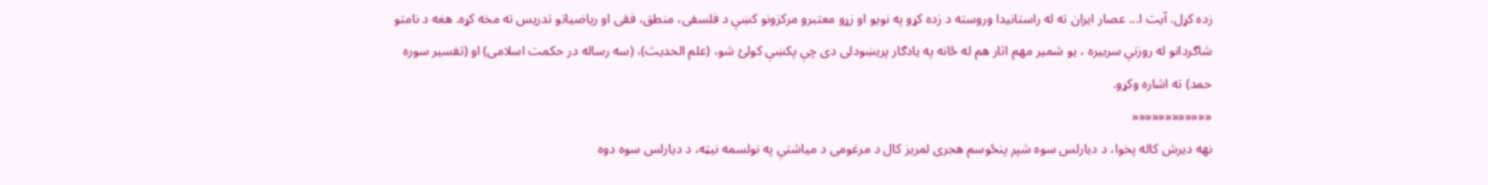زده کړل. آیت ا... عصار ایران ته له راستانیدا وروسته د زده کړو په نویو او زړو معتبرو مرکزونو کښې د فلسفی، منطق، فقی او ریاضیاتو تدریس ته مخه کړه. هغه د نامتو شاګردانو له روزنې سربیره ، یو شمیر مهم اثار هم له ځانه په یادګار پریښودلی دی چې پکښې کولئ شو، (علم الحدیث)، (سه رساله در حکمت اسلامی) او (تفسیر سوره حمد) ته اشاره وکړو.
««««««««««««
نهه دیرش کاله پخوا، د دیارلس سوه شپږ پنځوسم هجری لمریز کال د مرغومی د میاشتې په نولسمه نیټه، د دیارلس سوه دوه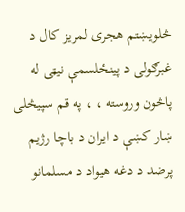څلویښتم هجری لمریز کال د غبرګولی د پینځلسمې نیټی له پاڅون وروسته ، ، په قم سپیڅلی ښار کښې د ایران د باچا رژیم پرضد د دغه هیواد د مسلمانو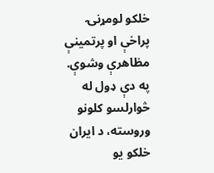خلکو لومړنۍ پراخې او پرتمینې مظاهرې وشوې. په دې ډول له څوارلسو کلونو وروسته، د ایران خلکو یو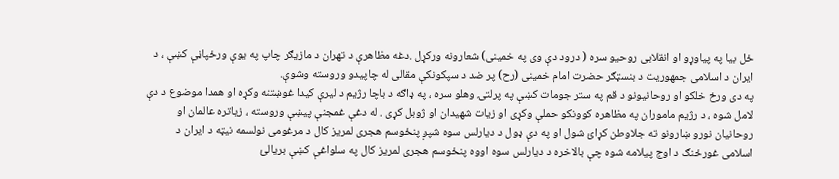ځل بیا په پیاوړو او انقلابی روحیو سره ( درود دې وی په خمینی) شعارونه ورکړل .دغه مظاهرې د تهران د مازیګر چاپ په یوې ورځپاڼې کښې ، د ایران د اسلامی جمهوریت د بنسټګر حضرت امام خمینی (رح) پر ضد د سپکونکې مقالی له چاپیدو وروسته وشوې.
په دی ورځ خلکو او روحانیونو د قم په ستر جومات کښې په پرلتۍ وهلو سره ، په ډاګه د باچا رژیم د لیرې کیدا غوښتنه وکړه او همدا موضوع د دې لامل شوه ، د رژیم ماموران په مظاهره کوونکو حملې وکړی او زیات شهیدان او ژوبل کړی . له دغې غمجنې پیښې وروسته ، زیاتره عالمان او روحانیان نورو ښارونو ته جلاوطن کړائ شول او په دې ډول د دیارلس سوه شپږ پنځوسم هجری لمریز کال د مرغومی نولسمه نیټه د ایران د اسلامی غورځنګ د اوج پیلامه شوه چې بالاخره د دیارلس سوه اووه پنځوسم هجری لمریز کال په سلواغې کښې بریالئ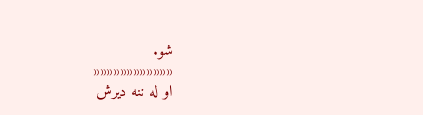شو.
««««««««««««
او له ننه دیرش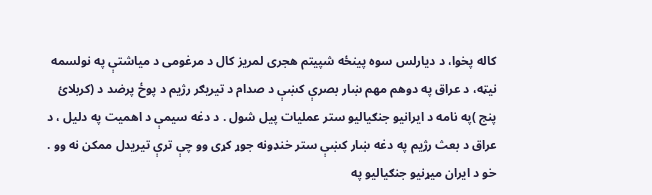کاله پخوا، د دیارلس سوه پینځه شپیتم هجری لمریز کال د مرغومی د میاشتې په نولسمه نیټه، د عراق په دوهم مهم ښار بصرې کښې د صدام د تیریګر رژیم د پوځ پرضد د (کربلائ پنج )په نامه د ایرانیو جنګیالیو ستر عملیات پیل شول . د دغه سیمې د اهمیت په دلیل ، د عراق د بعث رژیم په دغه ښار کښې ستر خنډونه جوړ کړی وو چې ترې تیریدل ممکن نه وو . خو د ایران میړنیو جنګیالیو په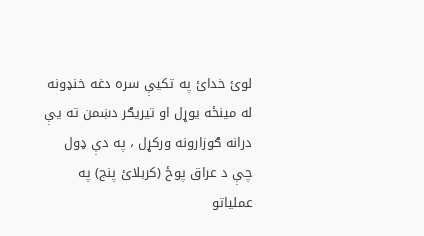لوئ خدائ په تکیې سره دغه خنډونه له مینځه یوړل او تیریګر دښمن ته یې درانه ګوزارونه ورکړل ، په دې ډول چې د عراق پوځ (کربلائ پنج) په عملیاتو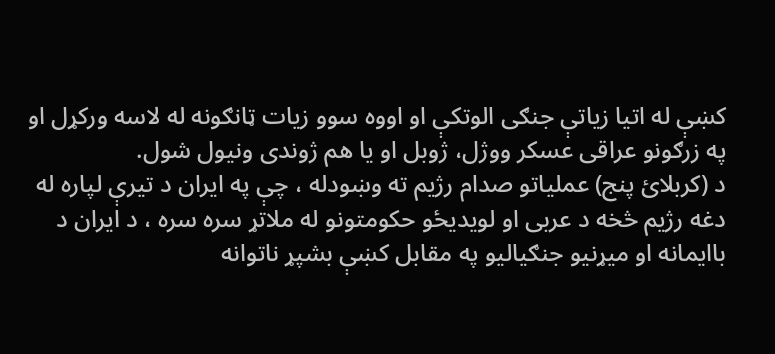کښې له اتیا زیاتې جنګی الوتکې او اووه سوو زیات ټانګونه له لاسه ورکړل او په زرګونو عراقی عسکر ووژل، ژوبل او یا هم ژوندی ونیول شول.
د (کربلائ پنج) عملیاتو صدام رژیم ته وښودله ، چې په ایران د تیرې لپاره له دغه رژیم څخه د عربی او لویدیځو حکومتونو له ملاتړ سره سره ، د ایران د باایمانه او میړنیو جنګیالیو په مقابل کښې بشپړ ناتوانه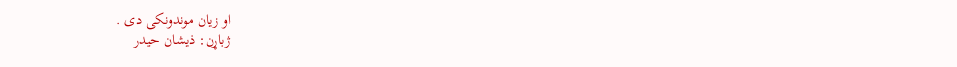او زیان موندونکی دی .
ژباړن: ذیشان حیدر